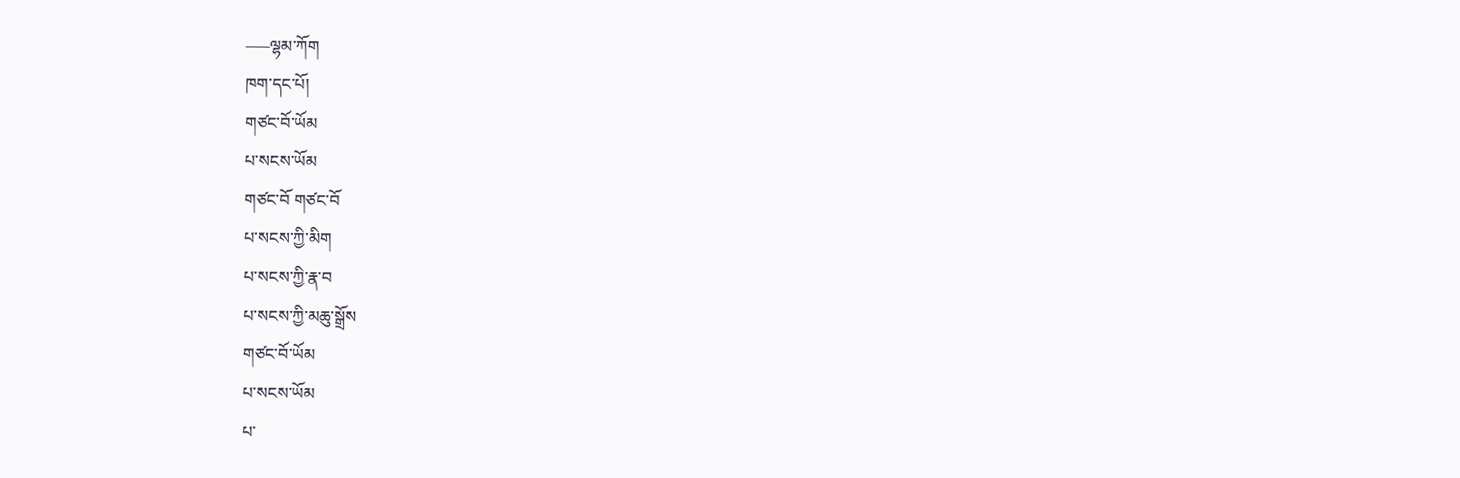—–ལྷམ་ཀོག
ཁག་དང་པོ།
གཙང་བོ་ཡོམ
པ་སངས་ཡོམ
གཙང་བོ གཙང་བོ
པ་སངས་ཀྱི་མིག
པ་སངས་ཀྱི་རྣ་བ
པ་སངས་ཀྱི་མཆུ་སྒྲོས
གཙང་བོ་ཡོམ
པ་སངས་ཡོམ
པ་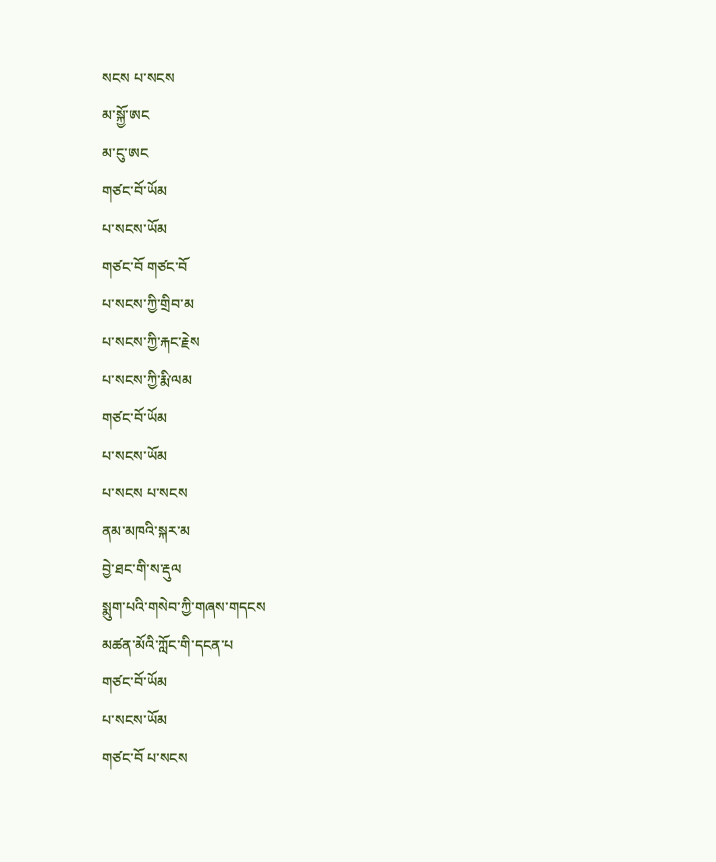སངས པ་སངས
མ་སྐྱོ་ཨང
མ་ངུ་ཨང
གཙང་བོ་ཡོམ
པ་སངས་ཡོམ
གཙང་བོ གཙང་བོ
པ་སངས་ཀྱི་གྲིབ་མ
པ་སངས་ཀྱི་རྐང་རྗེས
པ་སངས་ཀྱི་རྨི་ལམ
གཙང་བོ་ཡོམ
པ་སངས་ཡོམ
པ་སངས པ་སངས
ནམ་མཁའི་སྐར་མ
བྱེ་ཐང་གི་ས་རྡུལ
སྨུག་པའི་གསེབ་ཀྱི་གཞས་གདངས
མཚན་མོའི་ཀློང་གི་དངན་པ
གཙང་བོ་ཡོམ
པ་སངས་ཡོམ
གཙང་བོ པ་སངས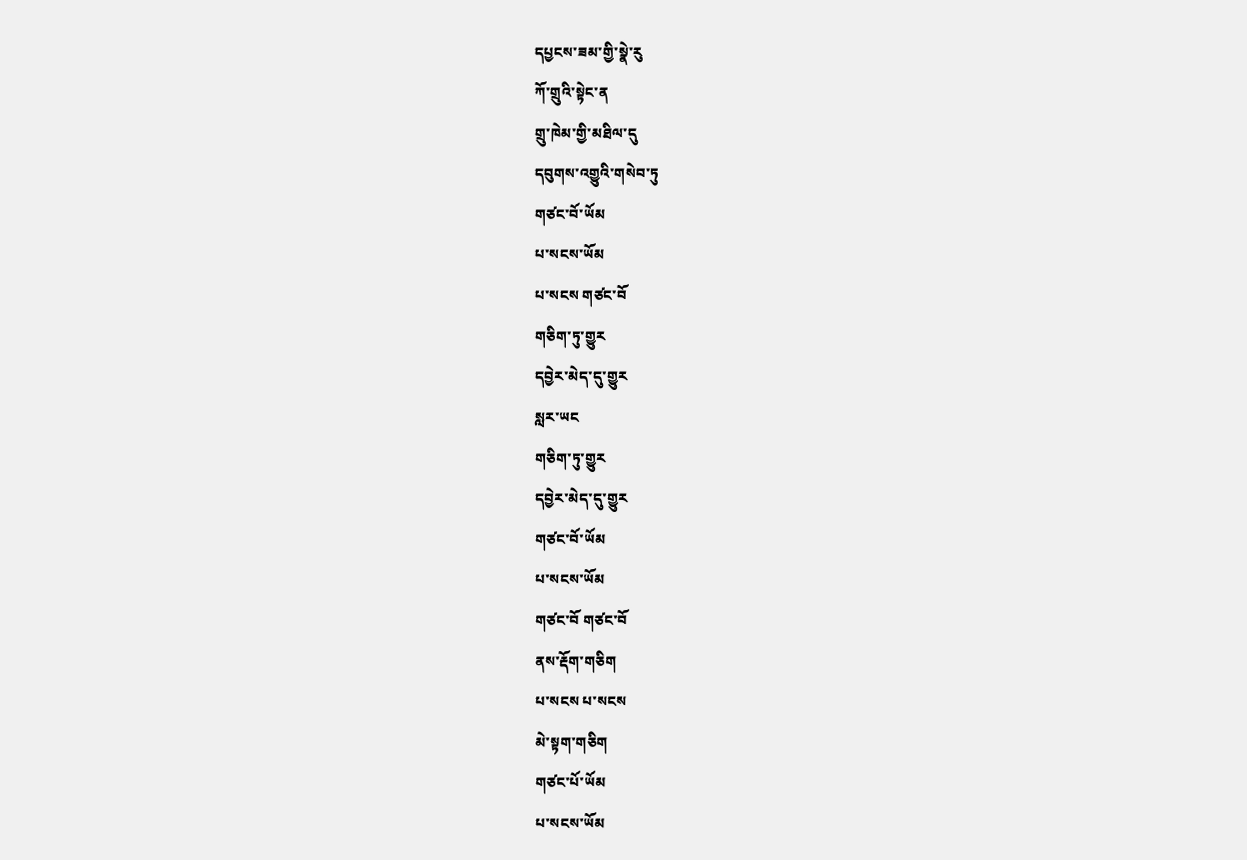དཔྱངས་ཟམ་གྱི་སྣེ་རུ
ཀོ་གྲུའི་སྟེང་ན
གྲུ་ཁེམ་གྱི་མཐིལ་དུ
དབུགས་འགྱུའི་གསེབ་ཏུ
གཙང་བོ་ཡོམ
པ་སངས་ཡོམ
པ་སངས གཙང་བོ
གཅིག་ཏུ་གྱུར
དབྱེར་མེད་དུ་གྱུར
སླར་ཡང
གཅིག་ཏུ་གྱུར
དབྱེར་མེད་དུ་གྱུར
གཙང་བོ་ཡོམ
པ་སངས་ཡོམ
གཙང་བོ གཙང་བོ
ནས་རྡོག་གཅིག
པ་སངས པ་སངས
མེ་སྟག་གཅིག
གཙང་པོ་ཡོམ
པ་སངས་ཡོམ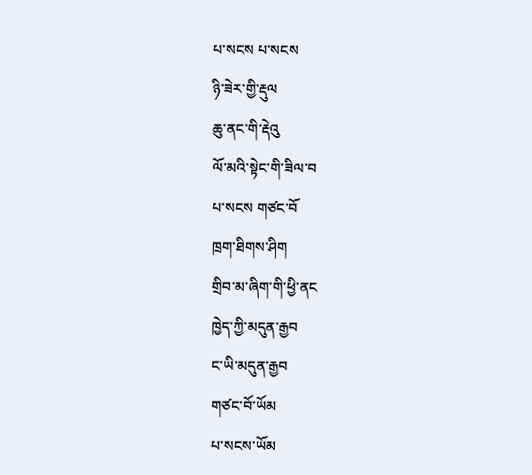པ་སངས པ་སངས
ཉི་ཟེར་གྱི་རྡུལ
ཆུ་ནང་གི་རྡེའུ
ལོ་མའི་སྟེང་གི་ཟིལ་བ
པ་སངས གཙང་བོ
ཁྲག་ཐིགས་ཤིག
གྲིབ་མ་ཞིག་གི་ཕྱི་ནང
ཁྱེད་ཀྱི་མདུན་རྒྱབ
ང་ཡི་མདུན་རྒྱབ
གཙང་བོ་ཡོམ
པ་སངས་ཡོམ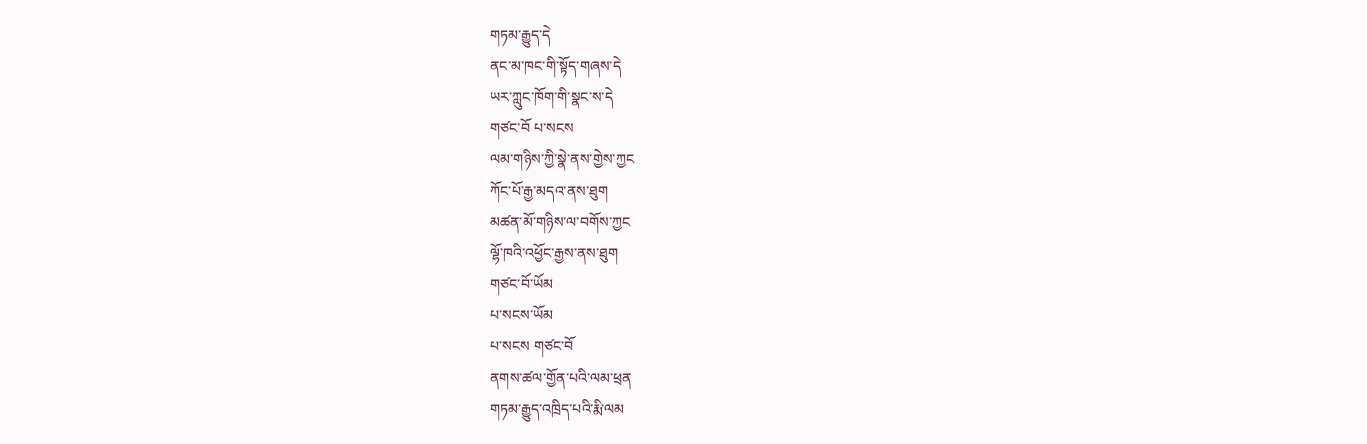གཏམ་རྒྱུད་དེ
ནང་མ་ཁང་གི་སྟོད་གཞས་དེ
ཡར་ཀླུང་ཁོག་གི་སྣང་ས་དེ
གཙང་བོ པ་སངས
ལམ་གཉིས་ཀྱི་སྣེ་ནས་གྱེས་ཀྱང
ཀོང་པོ་རྒྱ་མདའ་ནས་ཐུག
མཚན་མོ་གཉིས་ལ་བགོས་ཀྱང
ལྷོ་ཁའི་འཕྱོང་རྒྱས་ནས་ཐུག
གཙང་བོ་ཡོམ
པ་སངས་ཡོམ
པ་སངས གཙང་བོ
ནགས་ཚལ་གྱོན་པའི་ལམ་ཕྲན
གཏམ་རྒྱུད་འཁྲིད་པའི་རྨི་ལམ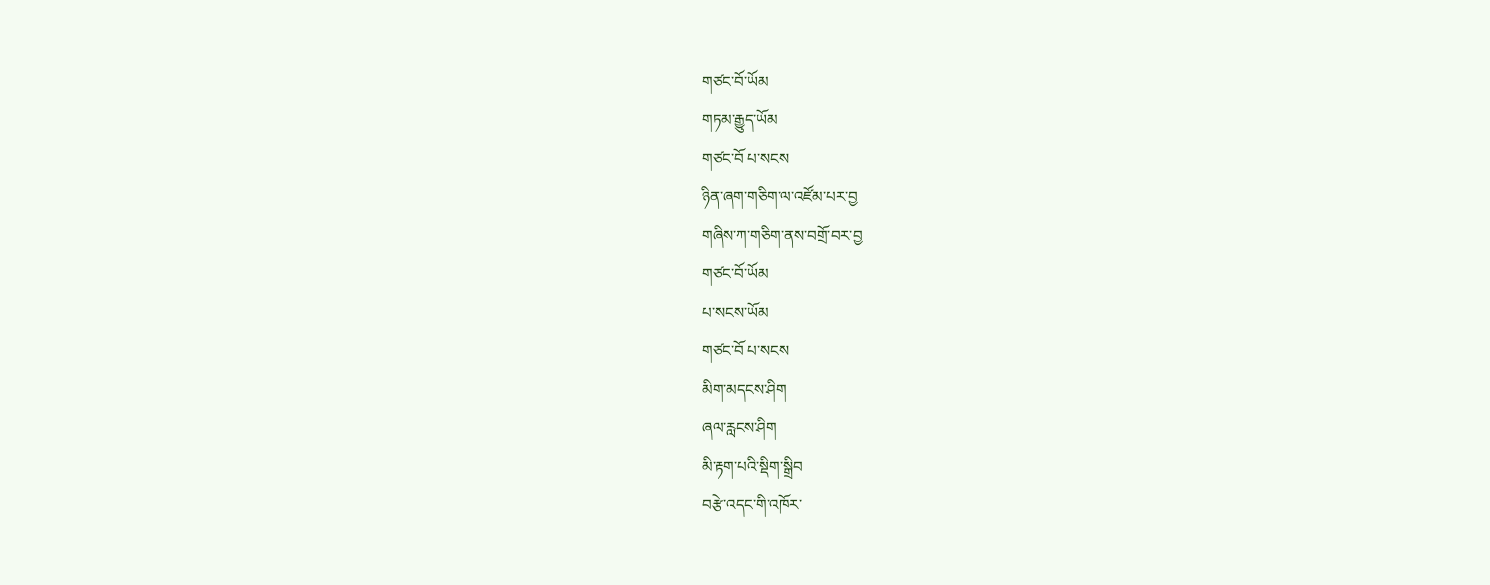གཙང་བོ་ཡོམ
གཏམ་རྒྱུད་ཡོམ
གཙང་བོ པ་སངས
ཉིན་ཞག་གཅིག་ལ་འཛོམ་པར་བྱ
གཞིས་ཀ་གཅིག་ནས་བགྲོ་བར་བྱ
གཙང་བོ་ཡོམ
པ་སངས་ཡོམ
གཙང་བོ པ་སངས
མིག་མདངས་ཤིག
ཞལ་རླངས་ཤིག
མི་རྟག་པའི་སྡིག་སྒྲིབ
བརྩེ་འདང་གི་འཁོར་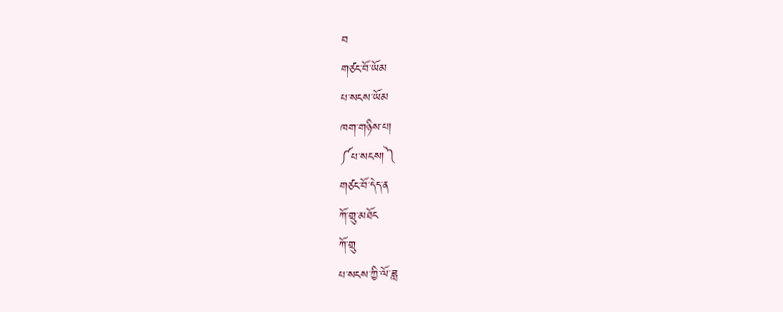བ
གཙང་བོ་ཡོམ
པ་སངས་ཡོམ
ཁག་གཉིས་པ།
༼པ་སངས།༽
གཙང་བོ་དེད་ན
ཀོ་གྲུ་མཐོང
ཀོ་གྲུ
པ་སངས་ཀྱི་ལོ་ཟླ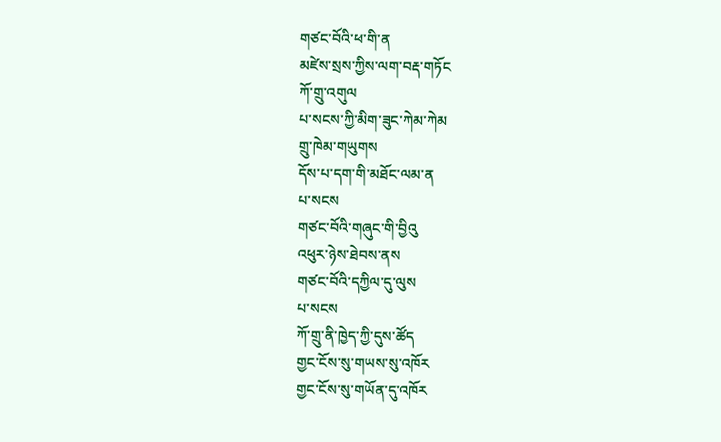གཙང་བོའི་ཕ་གི་ན
མཛེས་སྲས་ཀྱིས་ལག་བརྡ་གཏོང
ཀོ་གྲུ་འགུལ
པ་སངས་ཀྱི་མིག་ཟུང་ཀེམ་ཀེམ
གྲུ་ཁེམ་གཡུགས
དོས་པ་དག་གི་མཐོང་ལམ་ན
པ་སངས
གཙང་བོའི་གཞུང་གི་བྱིའུ
འཕུར་ཉེས་ཐེབས་ནས
གཙང་བོའི་དཀྱིལ་དུ་ལུས
པ་སངས
ཀོ་གྲུ་ནི་ཁྱེད་ཀྱི་དུས་ཚོད
གྱང་ངོས་སུ་གཡས་སུ་འཁོར
གྱང་ངོས་སུ་གཡོན་དུ་འཁོར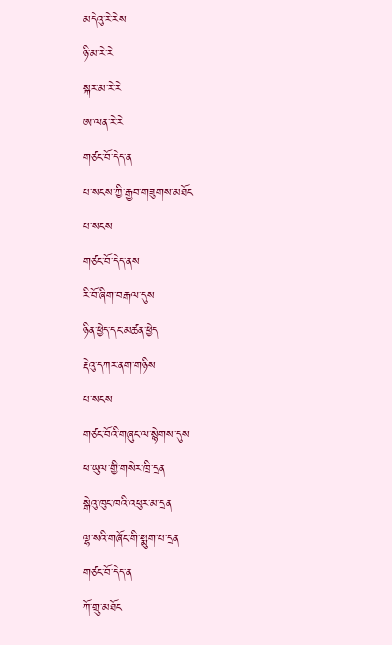མདེའུ་རེ་རེས
ཉི་མ་རེ་རེ
སྐར་མ་རེ་རེ
ཨ་ལན་རེ་རེ
གཙང་བོ་དེད་ན
པ་སངས་ཀྱི་རྒྱབ་གཟུགས་མཐོང
པ་སངས
གཙང་བོ་དེད་ནས
རི་བོ་ཞིག་བརྒལ་དུས
ཉིན་ཕྱེད་དང་མཚན་ཕྱེད
རྡེའུ་དཀར་ནག་གཉིས
པ་སངས
གཙང་བོའི་གཞུང་ལ་སྙེགས་དུས
ཕ་ཡུལ་གྱི་གསེར་ཁྲི་དྲན
སྒེའུ་ཁུང་ཁའི་འཕུར་མ་དྲན
ལྷ་སའི་གཞོང་གི་སྨུག་པ་དྲན
གཙང་བོ་དེད་ན
ཀོ་གྲུ་མཐོང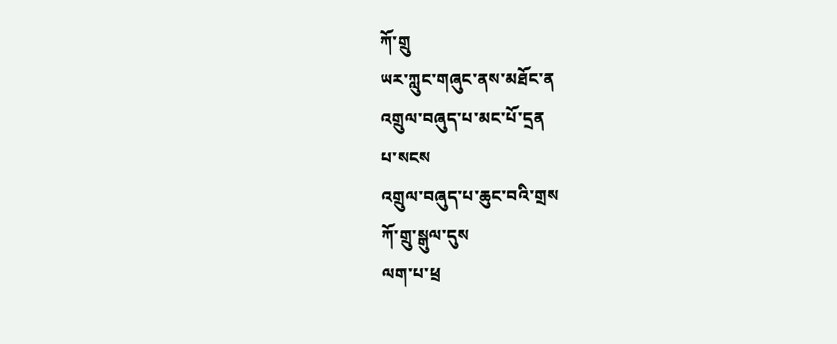ཀོ་གྲུ
ཡར་ཀླུང་གཞུང་ནས་མཐོང་ན
འགྲུལ་བཞུད་པ་མང་པོ་དྲན
པ་སངས
འགྲུལ་བཞུད་པ་ཆུང་བའི་གྲས
ཀོ་གྲུ་སྒུལ་དུས
ལག་པ་ཕྲ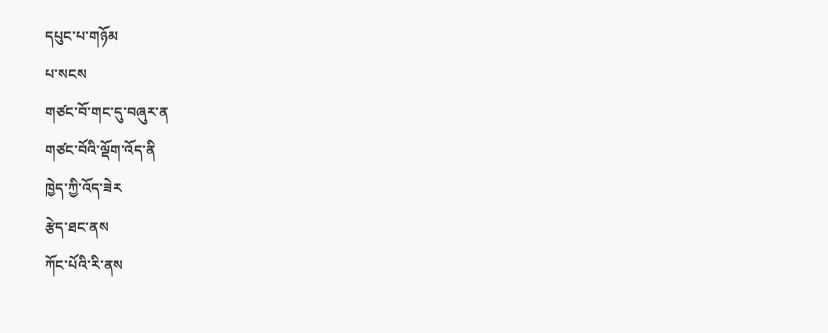དཔུང་པ་གཉོམ
པ་སངས
གཙང་བོ་གང་དུ་བཞུར་ན
གཙང་བོའི་ལྡོག་འོད་ནི
ཁྱེད་ཀྱི་འོད་ཟེར
རྩེད་ཐང་ནས
ཀོང་པོའི་རི་ནས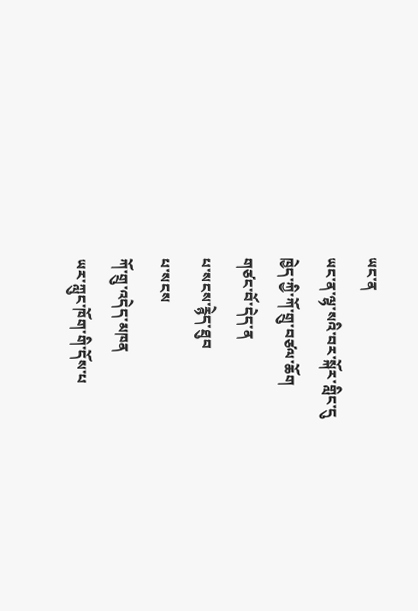ཡང་ན
ཡང་ན་ལྷ་སའི་བར་སྐོར་གླིང་དུ
ཁྱེད་ཀྱི་ཀོ་གྲུ་བཙལ་ཆོག
གཙང་བོ་དེད་ན
པ་སངས་རྙེད་ཐུབ
པ་སངས
ཀོ་གྲུ་འདེད་མཁན
ཡར་ཀླུང་ཁོག་གི་དོས་པ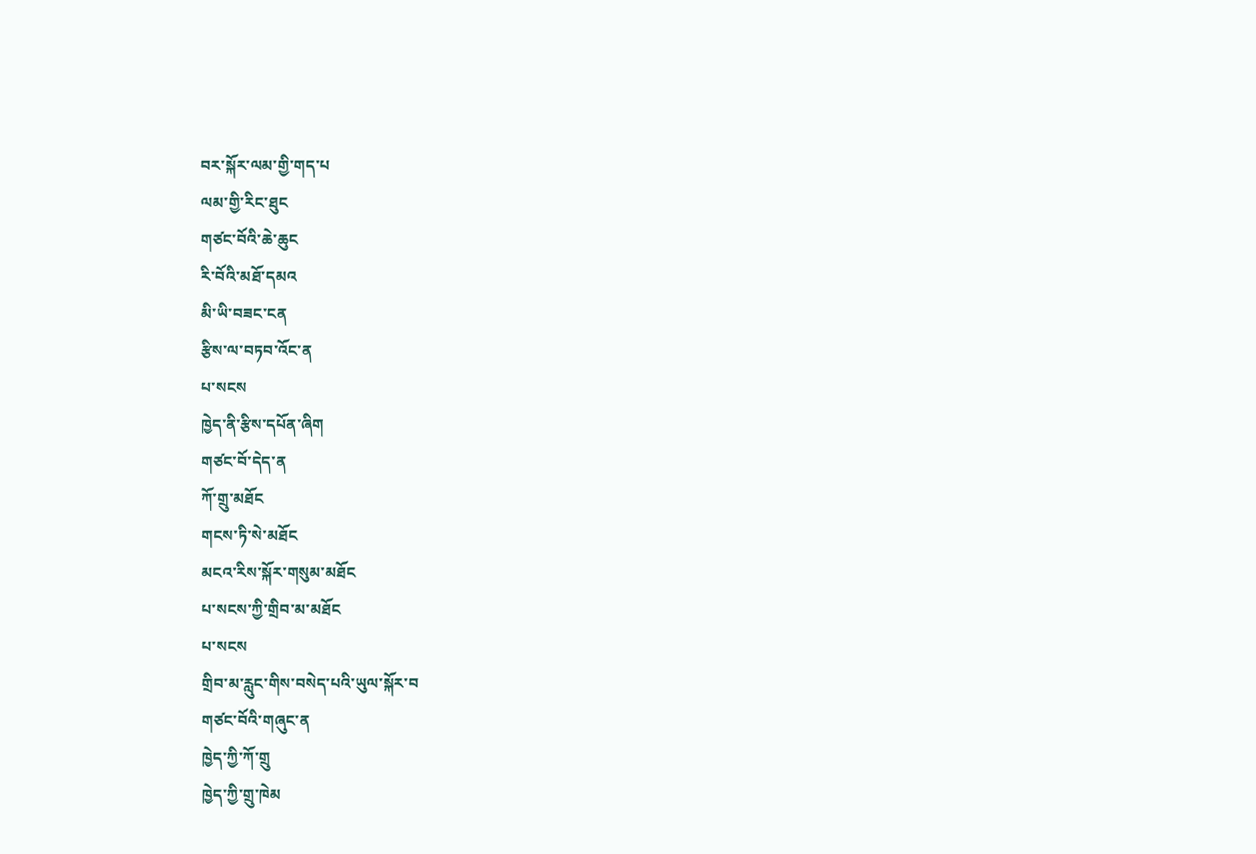བར་སྐོར་ལམ་གྱི་གད་པ
ལམ་གྱི་རིང་ཐུང
གཙང་བོའི་ཆེ་ཆུང
རི་བོའི་མཐོ་དམའ
མི་ཡི་བཟང་ངན
རྩིས་ལ་བཏབ་འོང་ན
པ་སངས
ཁྱེད་ནི་རྩིས་དཔོན་ཞིག
གཙང་བོ་དེད་ན
ཀོ་གྲུ་མཐོང
གངས་ཏི་སེ་མཐོང
མངའ་རིས་སྐོར་གསུམ་མཐོང
པ་སངས་ཀྱི་གྲིབ་མ་མཐོང
པ་སངས
གྲིབ་མ་རླུང་གིས་བསེད་པའི་ཡུལ་སྐོར་བ
གཙང་བོའི་གཞུང་ན
ཁྱེད་ཀྱི་ཀོ་གྲུ
ཁྱེད་ཀྱི་གྲུ་ཁེམ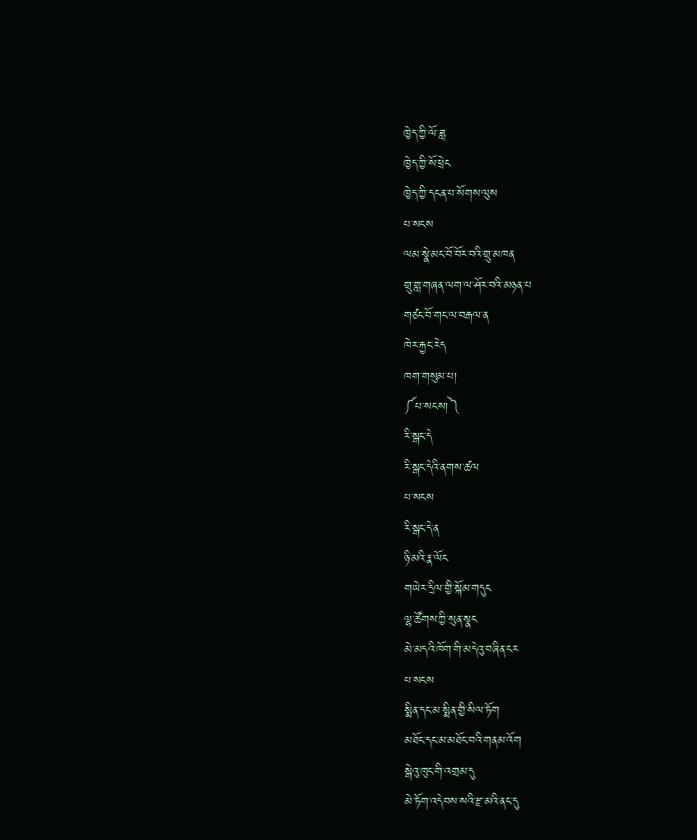ཁྱེད་ཀྱི་ལོ་ཟླ
ཁྱེད་ཀྱི་སོ་ཕྲེང
ཁྱེད་ཀྱི་དངན་པ་སོགས་ལུས
པ་སངས
ལམ་སྣེ་མང་བོ་བོར་བའི་གྲུ་མཁན
གྲུ་གླ་གཞན་ལག་ལ་ཤོར་བའི་མཉན་པ
གཙང་བོ་གང་ལ་བརྒལ་ན
ཁེར་རྐྱང་རེད
ཁག་གསུམ་པ།
༼པ་སངས།༽
རི་སྒང་དེ
རི་སྒང་དེའི་ནགས་ཚལ
པ་སངས
རི་སྒང་དེ་ན
ཉི་མའི་རྣ་ལོང
གཡེར་དྲིལ་གྱི་སྐོམ་གདུང
ལྷ་ཚོགས་ཀྱི་སུན་སྣང
མེ་མདའི་ཁོག་གི་མདེའུ་བཞིན་ངར
པ་སངས
སྨིན་དང་མ་སྨིན་གྱི་སིལ་ཏོག
མཐོང་དང་མ་མཐོང་བའི་གནམ་འོག
སྒེའུ་ཁུང་གི་འགྲམ་དུ
མེ་ཏོག་འདེབས་སའི་རྫ་མའི་ནང་དུ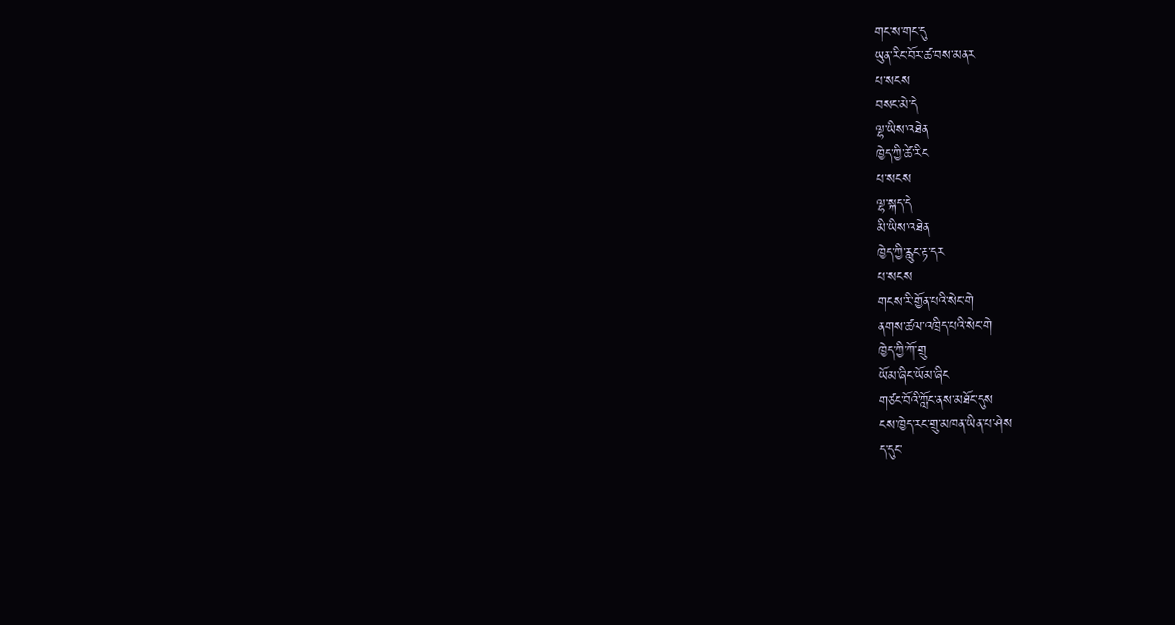གང་ས་གང་དུ
ཡུན་རིང་བོར་ཚ་བས་མནར
པ་སངས
བསང་མེ་དེ
ལྷ་ཡིས་འཐེན
ཁྱེད་ཀྱི་ཚེ་རིང
པ་སངས
ལྷ་སྐད་དེ
མི་ཡིས་འཐེན
ཁྱེད་ཀྱི་རླུང་རྟ་དར
པ་སངས
གངས་རི་གྱོན་པའི་སེང་གེ
ནགས་ཚལ་འཁྲིད་པའི་སེང་གེ
ཁྱེད་ཀྱི་ཀོ་གྲུ
ཡོམ་ཞིང་ཡོམ་ཞིང
གཙང་བོའི་ཀློང་ནས་མཐོང་དུས
ངས་ཁྱེད་རང་གྲུ་མཁན་ཡིན་པ་ཤེས
ད་དུང་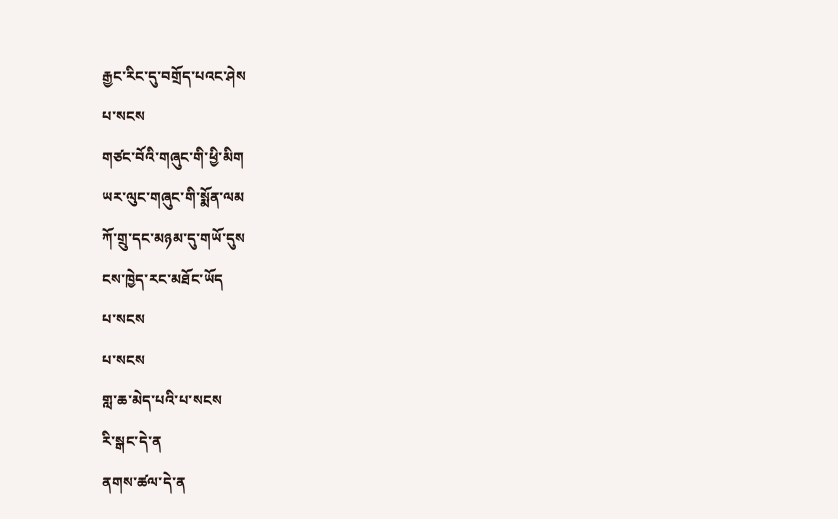རྒྱང་རིང་དུ་བགྲོད་པའང་ཤེས
པ་སངས
གཙང་བོའི་གཞུང་གི་ཕྱི་མིག
ཡར་ལུང་གཞུང་གི་སྨོན་ལམ
ཀོ་གྲུ་དང་མཉམ་དུ་གཡོ་དུས
ངས་ཁྱེད་རང་མཐོང་ཡོད
པ་སངས
པ་སངས
གླ་ཆ་མེད་པའི་པ་སངས
རི་སྒང་དེ་ན
ནགས་ཚལ་དེ་ན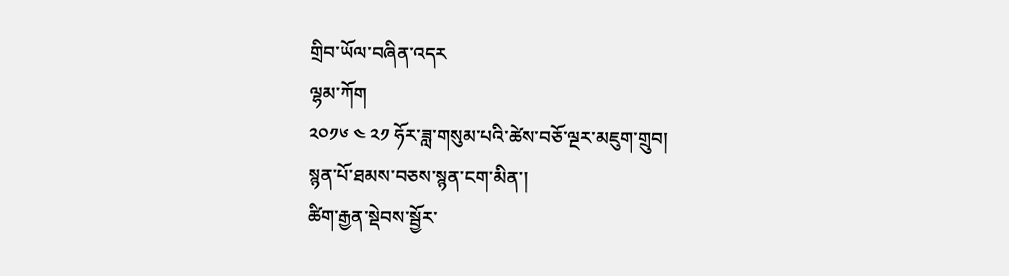གྲིབ་ཡོལ་བཞིན་འདར
ལྷམ་ཀོག
༢༠༡༦ ༤ ༢༡ ཧོར་ཟླ་གསུམ་པའི་ཚེས་བཅོ་ལྔར་མཇུག་གྲུབ།
སྙན་པོ་ཐམས་བཅས་སྙན་ངག་མིན་།
ཚིག་རྒྱན་སྡེབས་སྦྱོར་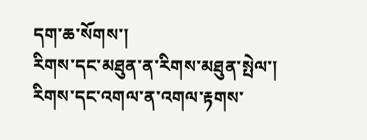དག་ཆ་སོགས་།
རིགས་དང་མཐུན་ན་རིགས་མཐུན་སྤེལ་།
རིགས་དང་འགལ་ན་འགལ་རྟགས་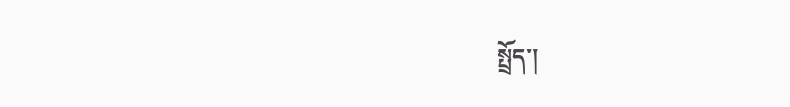སྤྲོད་།